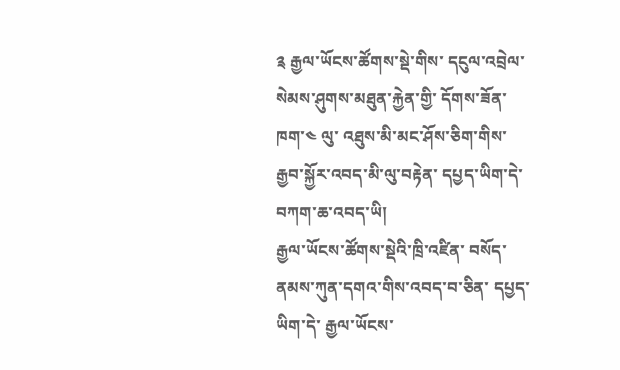༉ རྒྱལ་ཡོངས་ཚོགས་སྡེ་གིས་ དངུལ་འབྲེལ་སེམས་ཤུགས་མཐུན་རྐྱེན་གྱི་ དོགས་ཟོན་ཁག་༤ ལུ་ འཐུས་མི་མང་ཤོས་ཅིག་གིས་ རྒྱབ་སྐྱོར་འབད་མི་ལུ་བརྟེན་ དཔྱད་ཡིག་དེ་ བཀག་ཆ་འབད་ཡི།
རྒྱལ་ཡོངས་ཚོགས་སྡེའི་ཁྲི་འཛིན་ བསོད་ནམས་ཀུན་དགའ་གིས་འབད་བ་ཅིན་ དཔྱད་ཡིག་དེ་ རྒྱལ་ཡོངས་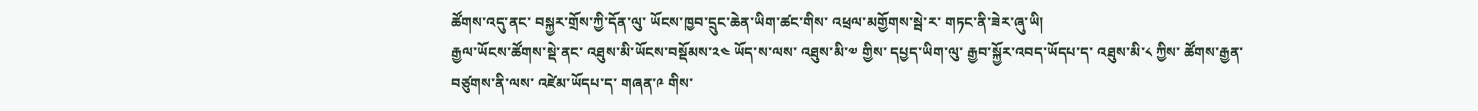ཚོགས་འདུ་ནང་ བསྐྱར་གྲོས་ཀྱི་དོན་ལུ་ ཡོངས་ཁྱབ་དྲུང་ཆེན་ཡིག་ཚང་གིས་ འཕྲལ་མགྱོགས་སྦེ་ར་ གཏང་ནི་ཟེར་ཞུ་ཡི།
རྒྱལ་ཡོངས་ཚོགས་སྡེ་ནང་ འཐུས་མི་ཡོངས་བསྡོམས་༢༤ ཡོད་ས་ལས་ འཐུས་མི་༧ གྱིས་ དཔྱད་ཡིག་ལུ་ རྒྱབ་སྐྱོར་འབད་ཡོདཔ་ད་ འཐུས་མི་༨ ཀྱིས་ ཚོགས་རྒྱན་བཙུགས་ནི་ལས་ འཛེམ་ཡོདཔ་ད་ གཞན་༩ གིས་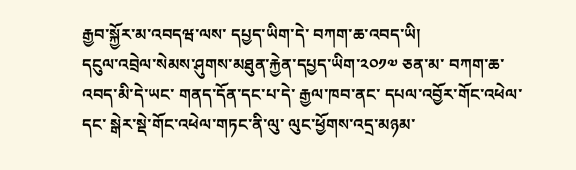རྒྱབ་སྐྱོར་མ་འབདཝ་ལས་ དཔྱད་ཡིག་དེ་ བཀག་ཆ་འབད་ཡི།
དངུལ་འབྲེལ་སེམས་ཤུགས་མཐུན་རྐྱེན་དཔྱད་ཡིག་༢༠༡༧ ཅན་མ་ བཀག་ཆ་འབད་མི་དེ་ཡང་ གནད་དོན་དང་པ་དེ་ རྒྱལ་ཁབ་ནང་ དཔལ་འབྱོར་གོང་འཕེལ་དང་ སྒེར་སྡེ་གོང་འཕེལ་གཏང་ནི་ལུ་ ལུང་ཕྱོགས་འདྲ་མཉམ་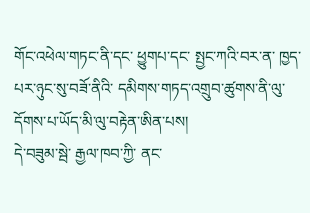གོང་འཕེལ་གཏང་ནི་དང་ ཕྱུགཔ་དང་ སྤྱང་ཀའི་བར་ན་ ཁྱད་པར་ཉུང་སུ་བཟོ་ནིའི་ དམིགས་གཏད་འགྲུབ་ཚུགས་ནི་ལུ་ དོགས་པ་ཡོད་མི་ལུ་བརྟེན་ཨིན་པས།
དེ་བཟུམ་སྦེ་ རྒྱལ་ཁབ་ཀྱི་ ནང་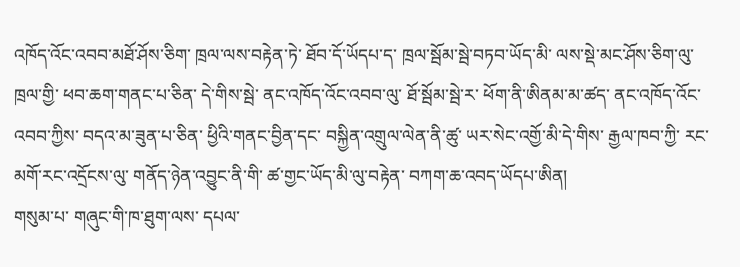འཁོད་འོང་འབབ་མཐོ་ཤོས་ཅིག་ ཁྲལ་ལས་བརྟེན་ཏེ་ ཐོབ་དོ་ཡོདཔ་ད་ ཁྲལ་སྦོམ་སྦེ་བཏབ་ཡོད་མི་ ལས་སྡེ་མང་ཤོས་ཅིག་ལུ་ ཁྲལ་གྱི་ ཕབ་ཆག་གནང་པ་ཅིན་ དེ་གིས་སྦེ་ ནང་འཁོད་འོང་འབབ་ལུ་ ཐོ་སྦོམ་སྦེ་ར་ ཕོག་ནི་ཨིནམ་མ་ཚད་ ནང་འཁོད་འོང་འབབ་ཀྱིས་ བདའ་མ་ཟུན་པ་ཅིན་ ཕྱིའི་གནང་བྱིན་དང་ བསྐྱིན་འགྲུལ་ལེན་ནི་ཚུ་ ཡར་སེང་འགྱོ་མི་དེ་གིས་ རྒྱལ་ཁབ་ཀྱི་ རང་མགོ་རང་འདྲོངས་ལུ་ གནོད་ཉེན་འབྱུང་ནི་གི་ ཚ་གྱང་ཡོད་མི་ལུ་བརྟེན་ བཀག་ཆ་འབད་ཡོདཔ་ཨིན།
གསུམ་པ་ གཞུང་གི་ཁ་ཐུག་ལས་ དཔལ་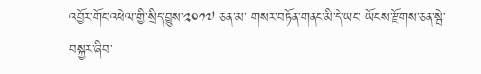འབྱོར་གོང་འཕེལ་གྱི་སྲིད་བྱུས་༢༠༡༧ ཅན་མ་ གསར་བཏོན་གནང་མི་དེ་ཡང་ ཡོངས་རྫོགས་ཅན་སྦེ་ བསྐྱར་ཞིབ་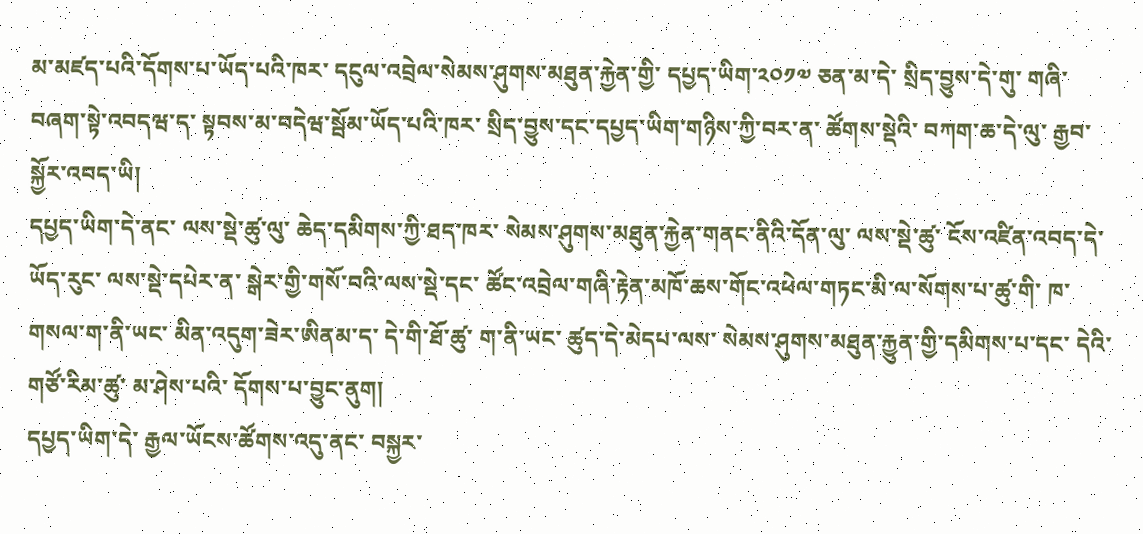མ་མཛད་པའི་དོགས་པ་ཡོད་པའི་ཁར་ དངུལ་འབྲེལ་སེམས་ཤུགས་མཐུན་རྐྱེན་གྱི་ དཔྱད་ཡིག་༢༠༡༧ ཅན་མ་དེ་ སྲིད་བྱུས་དེ་གུ་ གཞི་བཞག་སྟེ་འབདཝ་ད་ སྟབས་མ་བདེཝ་སྦོམ་ཡོད་པའི་ཁར་ སྲིད་བྱུས་དང་དཔྱད་ཡིག་གཉིས་ཀྱི་བར་ན་ ཚོགས་སྡེའི་ བཀག་ཆ་དེ་ལུ་ རྒྱབ་སྐྱོར་འབད་ཡི།
དཔྱད་ཡིག་དེ་ནང་ ལས་སྡེ་ཚུ་ལུ་ ཆེད་དམིགས་ཀྱི་ཐད་ཁར་ སེམས་ཤུགས་མཐུན་རྐྱེན་གནང་ནིའི་དོན་ལུ་ ལས་སྡེ་ཚུ་ ངོས་འཛིན་འབད་དེ་ཡོད་རུང་ ལས་སྡེ་དཔེར་ན་ སྒེར་གྱི་གསོ་བའི་ལས་སྡེ་དང་ ཚོང་འབྲེལ་གཞི་རྟེན་མཁོ་ཆས་གོང་འཕེལ་གཏང་མི་ལ་སོགས་པ་ཚུ་གི་ ཁ་གསལ་ག་ནི་ཡང་ མིན་འདུག་ཟེར་ཨིནམ་ད་ དེ་གི་ཐོ་ཚུ་ ག་ནི་ཡང་ ཚུད་དེ་མེདཔ་ལས་ སེམས་ཤུགས་མཐུན་རྐྱུན་གྱི་དམིགས་པ་དང་ དེའི་གཙོ་རིམ་ཚུ་ མ་ཤེས་པའི་ དོགས་པ་བྱུང་ནུག།
དཔྱད་ཡིག་དེ་ རྒྱལ་ཡོངས་ཚོགས་འདུ་ནང་ བསྐྱར་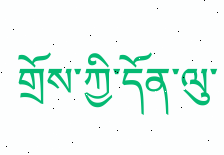གྲོས་ཀྱི་དོན་ལུ་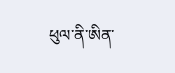ཕུལ་ནི་ཨིན་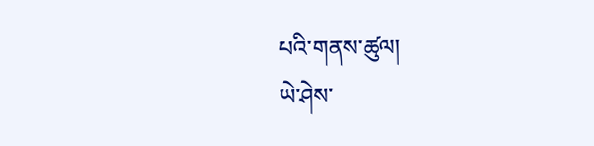པའི་གནས་ཚུལ།
ཡེ་ཤེས་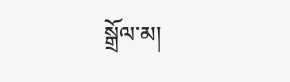སྒྲོལ་མ།